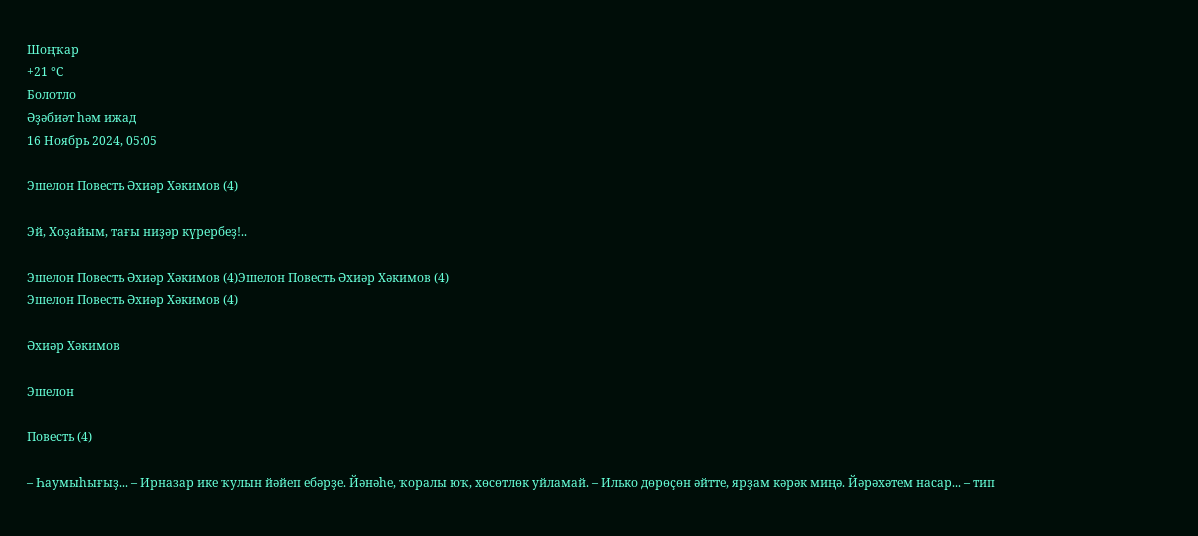Шоңҡар
+21 °С
Болотло
Әҙәбиәт һәм ижад
16 Ноябрь 2024, 05:05

Эшелон Повесть Әхиәр Хәкимов (4)

Эй, Хоҙайым, тағы ниҙәр күрербеҙ!..

Эшелон Повесть Әхиәр Хәкимов (4)Эшелон Повесть Әхиәр Хәкимов (4)
Эшелон Повесть Әхиәр Хәкимов (4)

Әхиәр Хәкимов

Эшелон

Повесть (4)

– Һаумыһығыҙ... – Ирназар ике ҡулын йәйеп ебәрҙе. Йәнәһе, ҡоралы юҡ, хөсөтлөк уйламай. – Илько дөрөҫөн әйтте, ярҙам кәрәк миңә. Йәрәхәтем насар... – тип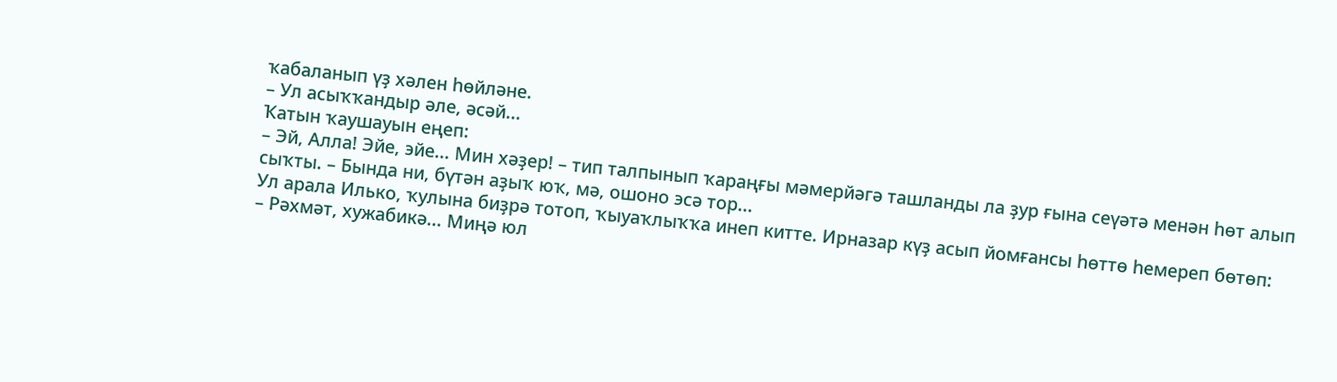ҡабаланып үҙ хәлен һөйләне.
– Ул асыҡҡандыр әле, әсәй...
Ҡатын ҡаушауын еңеп:
– Эй, Алла! Эйе, эйе... Мин хәҙер! – тип талпынып ҡараңғы мәмерйәгә ташланды ла ҙур ғына сеүәтә менән һөт алып сыҡты. – Бында ни, бүтән аҙыҡ юҡ, мә, ошоно эсә тор...
Ул арала Илько, ҡулына биҙрә тотоп, ҡыуаҡлыҡҡа инеп китте. Ирназар күҙ асып йомғансы һөттө һемереп бөтөп:
– Рәхмәт, хужабикә... Миңә юл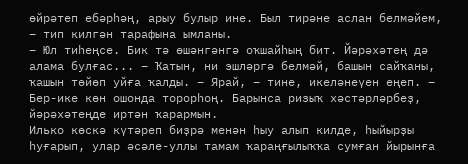өйрәтеп ебәрһәң, арыу булыр ине. Был тирәне аслан белмәйем, – тип килгән тарафына ымланы.
– Юл тиһеңсе. Бик тә өшәнгәнгә оҡшайһың бит. Йәрәхәтең дә алама булғас... – Ҡатын, ни эшләргә белмәй, башын сайҡаны, ҡашын төйөп уйға ҡалды. – Ярай, – тине, икеләнеүен еңеп. – Бер-ике көн ошонда торорһоң. Барынса ризыҡ хәстәрләрбеҙ, йәрәхәтеңде иртән ҡарармын.
Илько көскә күтәреп биҙрә менән һыу алып килде, һыйырҙы һуғарып, улар әсәле-уллы тамам ҡараңғылыҡҡа сумған йырынға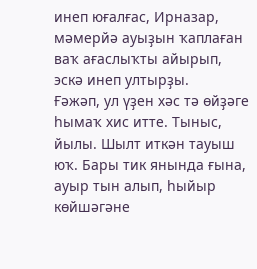инеп юғалғас, Ирназар, мәмерйә ауыҙын ҡаплаған ваҡ ағаслыҡты айырып, эскә инеп ултырҙы.
Ғәжәп, ул үҙен хәс тә өйҙәге һымаҡ хис итте. Тыныс, йылы. Шылт иткән тауыш юҡ. Бары тик янында ғына, ауыр тын алып, һыйыр көйшәгәне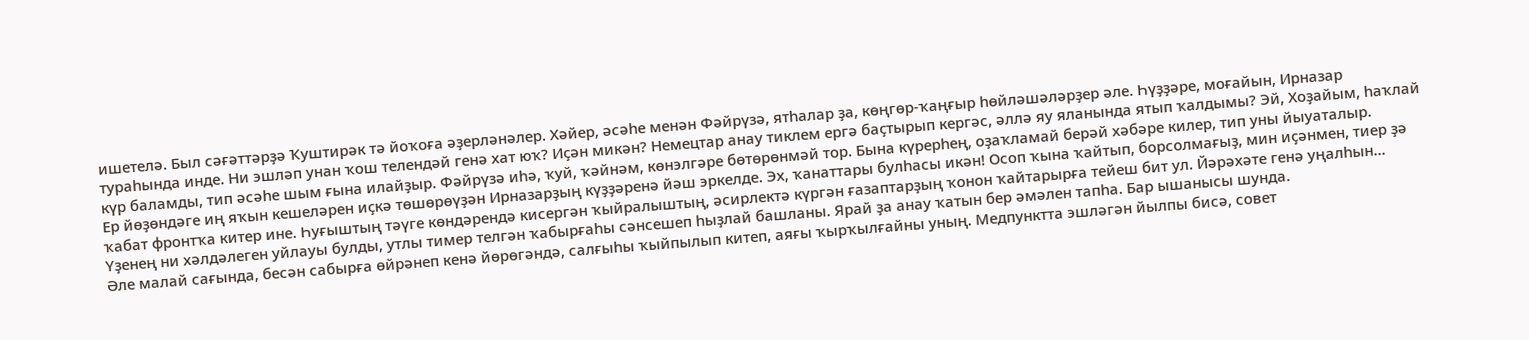ишетелә. Был сәғәттәрҙә Ҡуштирәк тә йоҡоға әҙерләнәлер. Хәйер, әсәһе менән Фәйрүзә, ятһалар ҙа, көңгөр-ҡаңғыр һөйләшәләрҙер әле. Һүҙҙәре, моғайын, Ирназар тураһында инде. Ни эшләп унан ҡош телендәй генә хат юҡ? Иҫән микән? Немецтар анау тиклем ергә баҫтырып кергәс, әллә яу яланында ятып ҡалдымы? Эй, Хоҙайым, һаҡлай күр баламды, тип әсәһе шым ғына илайҙыр. Фәйрүзә иһә, ҡуй, ҡәйнәм, көнэлгәре бөтөрөнмәй тор. Бына күрерһең, оҙаҡламай берәй хәбәре килер, тип уны йыуаталыр.
Ер йөҙөндәге иң яҡын кешеләрен иҫкә төшөрөүҙән Ирназарҙың күҙҙәренә йәш эркелде. Эх, ҡанаттары булһасы икән! Осоп ҡына ҡайтып, борсолмағыҙ, мин иҫәнмен, тиер ҙә ҡабат фронтҡа китер ине. Һуғыштың тәүге көндәрендә кисергән ҡыйралыштың, әсирлектә күргән ғазаптарҙың ҡонон ҡайтарырға тейеш бит ул. Йәрәхәте генә уңалһын...
Үҙенең ни хәлдәлеген уйлауы булды, утлы тимер телгән ҡабырғаһы сәнсешеп һыҙлай башланы. Ярай ҙа анау ҡатын бер әмәлен тапһа. Бар ышанысы шунда.
Әле малай сағында, бесән сабырға өйрәнеп кенә йөрөгәндә, салғыһы ҡыйпылып китеп, аяғы ҡырҡылғайны уның. Медпунктта эшләгән йылпы бисә, совет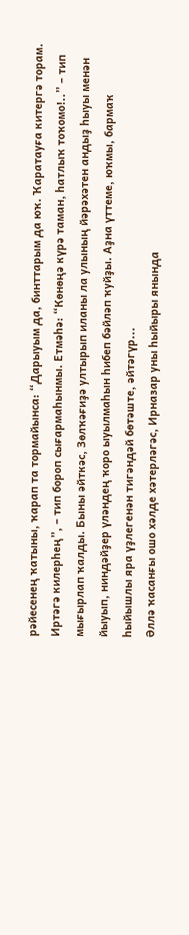рәйесенең ҡатыны, ҡарап та тормайынса: “Дарыуым да, бинттарым да юҡ. Ҡаратауға китергә торам. Иртәгә килерһең”, – тип бороп сығармаһынмы. Етмәһә: “Көнөңә күрә таман, һатлыҡ тоҡомо!..” – тип мығырлап ҡалды. Быны әйткәс, Зөлҡәғиҙә ултырып иланы ла улының йәрәхәтен андыҙ һыуы менән йыуып, ниндәйҙер үләндең ҡоро ыуылмаһын һибеп бәйләп ҡуйҙы. Аҙна үттеме, юҡмы, бармаҡ һыйышлы яра үҙлегенән тигәндәй бөтәште, әйтәгүр...
Әллә ҡасанғы ошо хәлде хәтерләгәс, Ирназар уны һыйыры янында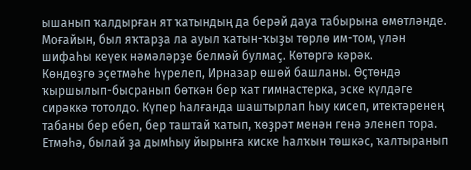ышанып ҡалдырған ят ҡатындың да берәй дауа табырына өмөтләнде. Моғайын, был яҡтарҙа ла ауыл ҡатын-ҡыҙы төрлө им-том, үлән шифаһы кеүек нәмәләрҙе белмәй булмаҫ. Көтөргә кәрәк.
Көндөҙгө эҫетмәһе һүрелеп, Ирназар өшөй башланы. Өҫтөндә ҡыршылып-бысранып бөткән бер ҡат гимнастерка, эске күлдәге сирәккә тотолдо. Күпер һалғанда шаштырлап һыу кисеп, итектәренең табаны бер ебеп, бер таштай ҡатып, ҡөҙрәт менән генә эленеп тора. Етмәһә, былай ҙа дымһыу йырынға киске һалҡын төшкәс, ҡалтыранып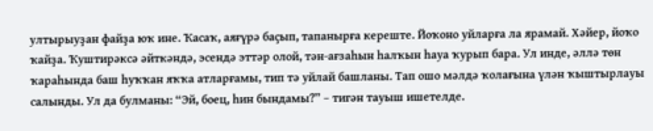ултырыуҙан файҙа юҡ ине. Ҡасаҡ, аяғүрә баҫып, тапанырға кереште. Йоҡоно уйларға ла ярамай. Хәйер, йоҡо ҡайҙа. Ҡуштирәксә әйткәндә, эсендә эттәр олой, тән-ағзаһын һалҡын һауа ҡурып бара. Ул инде, әллә төн ҡараһында баш һуҡҡан яҡҡа атларғамы, тип тә уйлай башланы. Тап ошо мәлдә ҡолағына үлән ҡыштырлауы салынды. Ул да булманы: “Эй, боец, һин бындамы?” – тигән тауыш ишетелде.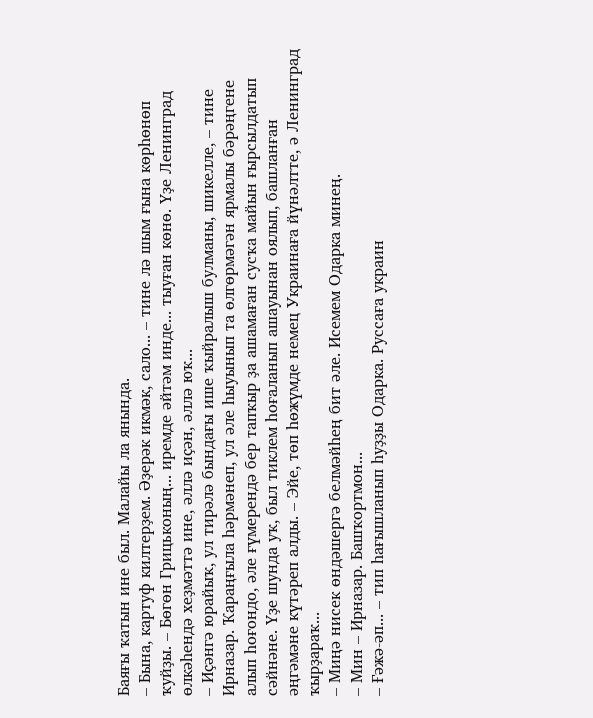Баяғы ҡатын ине был. Малайы ла янында.
– Бына, картуф килтерҙем. Әҙерәк икмәк, сало... – тине лә шым ғына көрһөнөп ҡуйҙы. – Бөгөн Грицьконың... иремде әйтәм инде... тыуған көнө. Үҙе Ленинград өлкәһендә хеҙмәттә ине, әллә иҫән, әллә юҡ...
– Иҫәнгә юрайыҡ, ул тирәлә бындағы ише ҡыйралыш булманы, шикелле, – тине Ирназар. Ҡараңғыла һәрмәнеп, ул әле һыуынып та өлгөрмәгән ярмалы бәрәңгене алып һоғондо, әле ғүмерендә бер тапҡыр ҙа ашамаған сусҡа майын ғырсылдатып сәйнәне. Үҙе шунда уҡ, был тиклем һоғаланып ашауынан оялып, башланған әңгәмәне күтәреп алды. – Эйе, төп һөжүмде немец Украинаға йүнәлтте, ә Ленинград ҡырҙараҡ...
– Миңә нисек өндәшергә белмәйһең бит әле. Исемем Одарка минең.
– Мин – Ирназар. Башҡортмон...
– Ғәжә-әп... – тип һағышланып һуҙҙы Одарка. Руссаға украин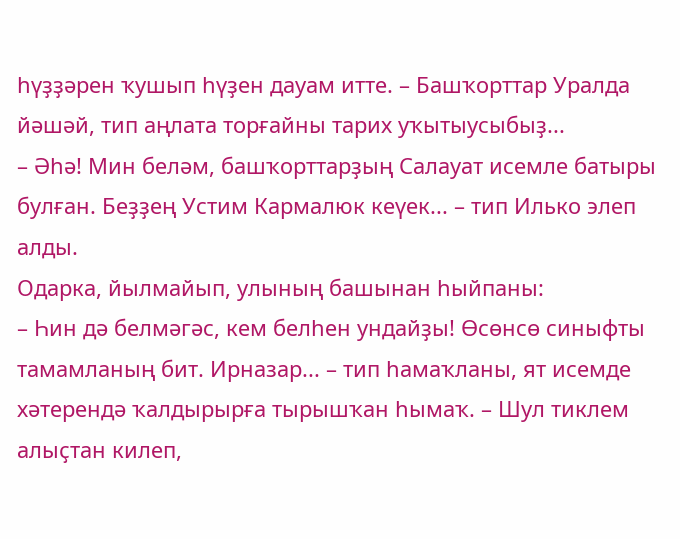һүҙҙәрен ҡушып һүҙен дауам итте. – Башҡорттар Уралда йәшәй, тип аңлата торғайны тарих уҡытыусыбыҙ...
– Әһә! Мин беләм, башҡорттарҙың Салауат исемле батыры булған. Беҙҙең Устим Кармалюк кеүек... – тип Илько элеп алды.
Одарка, йылмайып, улының башынан һыйпаны:
– Һин дә белмәгәс, кем белһен ундайҙы! Өсөнсө синыфты тамамланың бит. Ирназар... – тип һамаҡланы, ят исемде хәтерендә ҡалдырырға тырышҡан һымаҡ. – Шул тиклем алыҫтан килеп,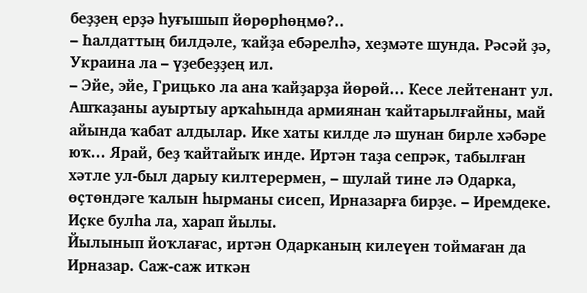беҙҙең ерҙә һуғышып йөрөрһөңмө?..
– Һалдаттың билдәле, ҡайҙа ебәрелһә, хеҙмәте шунда. Рәсәй ҙә, Украина ла – үҙебеҙҙең ил.
– Эйе, эйе, Грицько ла ана ҡайҙарҙа йөрөй... Кесе лейтенант ул. Ашҡаҙаны ауыртыу арҡаһында армиянан ҡайтарылғайны, май айында ҡабат алдылар. Ике хаты килде лә шунан бирле хәбәре юҡ... Ярай, беҙ ҡайтайыҡ инде. Иртән таҙа сепрәк, табылған хәтле ул-был дарыу килтерермен, – шулай тине лә Одарка, өҫтөндәге ҡалын һырманы сисеп, Ирназарға бирҙе. – Иремдеке. Иҫке булһа ла, харап йылы.
Йылынып йоҡлағас, иртән Одарканың килеүен тоймаған да Ирназар. Саж-саж иткән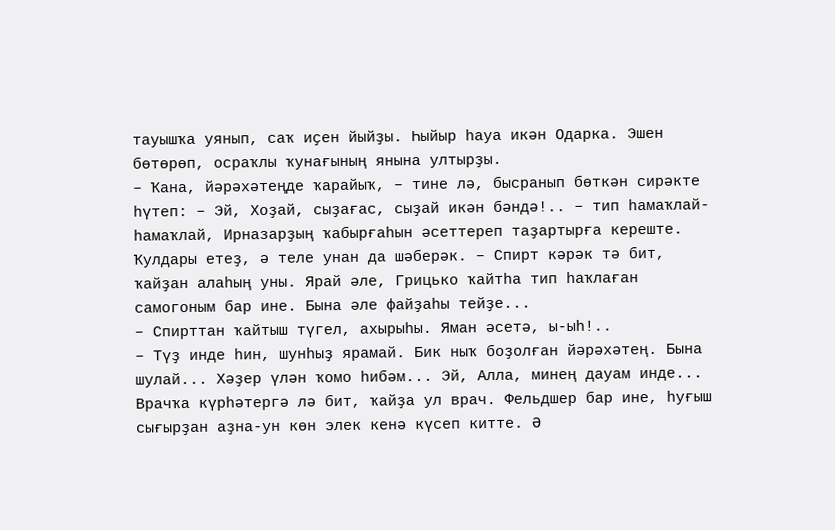тауышҡа уянып, саҡ иҫен йыйҙы. Һыйыр һауа икән Одарка. Эшен бөтөрөп, осраҡлы ҡунағының янына ултырҙы.
– Ҡана, йәрәхәтеңде ҡарайыҡ, – тине лә, бысранып бөткән сирәкте һүтеп: – Эй, Хоҙай, сыҙағас, сыҙай икән бәндә!.. – тип һамаҡлай-һамаҡлай, Ирназарҙың ҡабырғаһын әсеттереп таҙартырға кереште. Ҡулдары етеҙ, ә теле унан да шәберәк. – Спирт кәрәк тә бит, ҡайҙан алаһың уны. Ярай әле, Грицько ҡайтһа тип һаҡлаған самогоным бар ине. Бына әле файҙаһы тейҙе...
– Спирттан ҡайтыш түгел, ахырыһы. Яман әсетә, ы-ыһ!..
– Түҙ инде һин, шунһыҙ ярамай. Бик ныҡ боҙолған йәрәхәтең. Бына шулай... Хәҙер үлән ҡомо һибәм... Эй, Алла, минең дауам инде... Врачҡа күрһәтергә лә бит, ҡайҙа ул врач. Фельдшер бар ине, һуғыш сығырҙан аҙна-ун көн элек кенә күсеп китте. Ә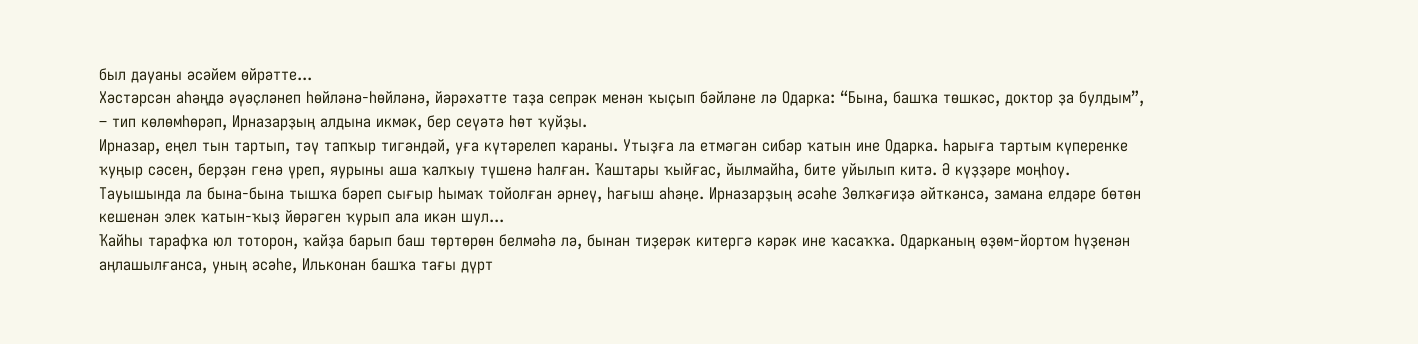был дауаны әсәйем өйрәтте...
Хәстәрсән аһәңдә әүәҫләнеп һөйләнә-һөйләнә, йәрәхәтте таҙа сепрәк менән ҡыҫып бәйләне лә Одарка: “Бына, башҡа төшкәс, доктор ҙа булдым”, – тип көлөмһөрәп, Ирназарҙың алдына икмәк, бер сеүәтә һөт ҡуйҙы.
Ирназар, еңел тын тартып, тәү тапҡыр тигәндәй, уға күтәрелеп ҡараны. Утыҙға ла етмәгән сибәр ҡатын ине Одарка. Һарыға тартым күперенке ҡуңыр сәсен, берҙән генә үреп, яурыны аша ҡалҡыу түшенә һалған. Ҡаштары ҡыйғас, йылмайһа, бите уйылып китә. Ә күҙҙәре моңһоу. Тауышында ла бына-бына тышҡа бәреп сығыр һымаҡ тойолған әрнеү, һағыш аһәңе. Ирназарҙың әсәһе Зөлҡәғиҙә әйткәнсә, замана елдәре бөтөн кешенән элек ҡатын-ҡыҙ йөрәген ҡурып ала икән шул...
Ҡайһы тарафҡа юл тоторон, ҡайҙа барып баш төртөрөн белмәһә лә, бынан тиҙерәк китергә кәрәк ине ҡасаҡҡа. Одарканың өҙөм-йортом һүҙенән аңлашылғанса, уның әсәһе, Ильконан башҡа тағы дүрт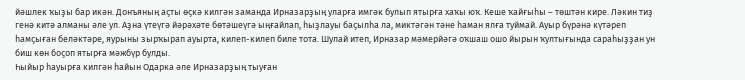йәшлек ҡыҙы бар икән. Донъяның аҫты өҫкә килгән заманда Ирназарҙың уларға имгәк булып ятырға хаҡы юҡ. Кеше ҡайғыһы – төштән кире. Ләкин тиҙ генә китә алманы әле ул. Аҙна үтеүгә йәрәхәте бөтәшеүгә ыңғайлап, һыҙлауы баҫылһа ла, миктәгән тәне һаман ялға туймай. Ауыр бүрәнә күтәреп һамҫыған беләктәре, яурыны зырҡырап ауырта, килеп-килеп биле тота. Шулай итеп, Ирназар мәмерйәгә оҡшаш ошо йырын ҡултығында сараһыҙҙан ун биш көн боҫоп ятырға мәжбүр булды.
Һыйыр һауырға килгән һайын Одарка әле Ирназарҙың тыуған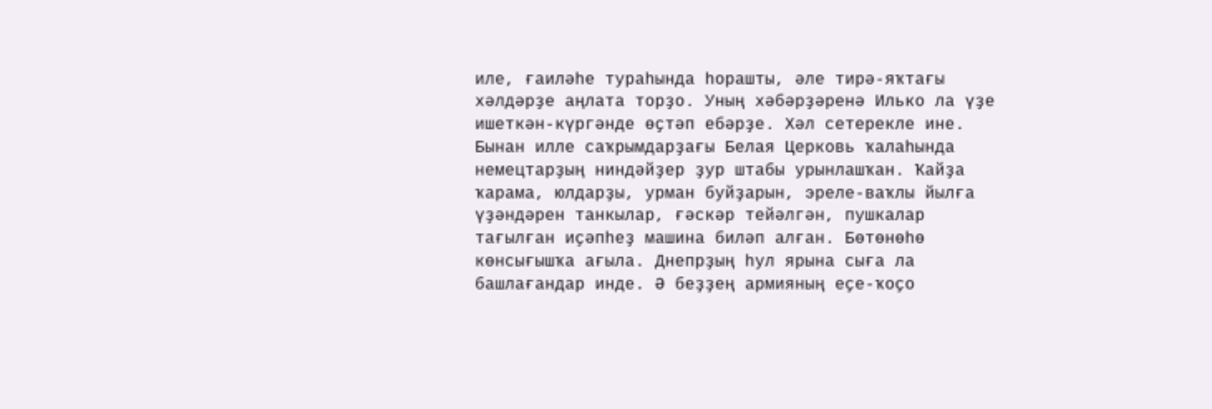иле, ғаиләһе тураһында һорашты, әле тирә-яҡтағы хәлдәрҙе аңлата торҙо. Уның хәбәрҙәренә Илько ла үҙе ишеткән-күргәнде өҫтәп ебәрҙе. Хәл сетерекле ине. Бынан илле саҡрымдарҙағы Белая Церковь ҡалаһында немецтарҙың ниндәйҙер ҙур штабы урынлашҡан. Ҡайҙа ҡарама, юлдарҙы, урман буйҙарын, эреле-ваҡлы йылға үҙәндәрен танкылар, ғәскәр тейәлгән, пушкалар тағылған иҫәпһеҙ машина биләп алған. Бөтөнөһө көнсығышҡа ағыла. Днепрҙың һул ярына сыға ла башлағандар инде. Ә беҙҙең армияның еҫе-ҡоҫо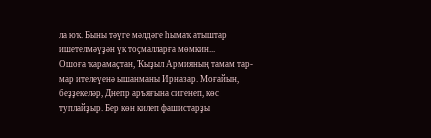ла юҡ. Быны тәүге мәлдәге һымаҡ атыштар ишетелмәүҙән үк тоҫмалларға мөмкин...
Ошоға ҡарамаҫтан, Ҡыҙыл Армияның тамам тар-мар ителеүенә ышанманы Ирназар. Моғайын, беҙҙекеләр, Днепр аръяғына сигенеп, көс туплайҙыр. Бер көн килеп фашистарҙы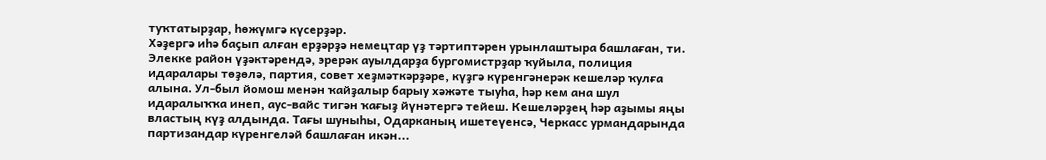туҡтатырҙар, һөжүмгә күсерҙәр.
Хәҙергә иһә баҫып алған ерҙәрҙә немецтар үҙ тәртиптәрен урынлаштыра башлаған, ти. Элекке район үҙәктәрендә, эрерәк ауылдарҙа бургомистрҙар ҡуйыла, полиция идаралары төҙөлә, партия, совет хеҙмәткәрҙәре, күҙгә күренгәнерәк кешеләр ҡулға алына. Ул-был йомош менән ҡайҙалыр барыу хәжәте тыуһа, һәр кем ана шул идаралыҡҡа инеп, аус-вайс тигән ҡағыҙ йүнәтергә тейеш. Кешеләрҙең һәр аҙымы яңы властың күҙ алдында. Тағы шуныһы, Одарканың ишетеүенсә, Черкасс урмандарында партизандар күренгеләй башлаған икән...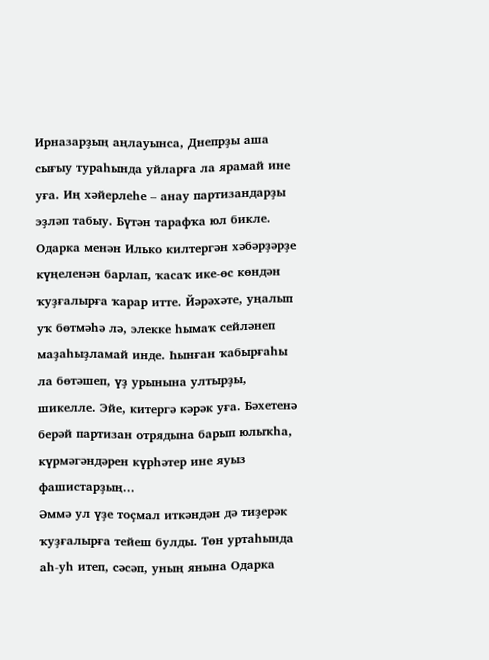Ирназарҙың аңлауынса, Днепрҙы аша сығыу тураһында уйларға ла ярамай ине уға. Иң хәйерлеһе – анау партизандарҙы эҙләп табыу. Бүтән тарафҡа юл бикле.
Одарка менән Илько килтергән хәбәрҙәрҙе күңеленән барлап, ҡасаҡ ике-өс көндән ҡуҙғалырға ҡарар итте. Йәрәхәте, уңалып уҡ бөтмәһә лә, элекке һымаҡ сейләнеп маҙаһыҙламай инде. Һынған ҡабырғаһы ла бөтәшеп, үҙ урынына ултырҙы, шикелле. Эйе, китергә кәрәк уға. Бәхетенә берәй партизан отрядына барып юлыҡһа, күрмәгәндәрен күрһәтер ине яуыз фашистарҙың...
Әммә ул үҙе тоҫмал иткәндән дә тиҙерәк ҡуҙғалырға тейеш булды. Төн уртаһында аһ-уһ итеп, сәсәп, уның янына Одарка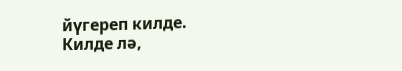йүгереп килде. Килде лә,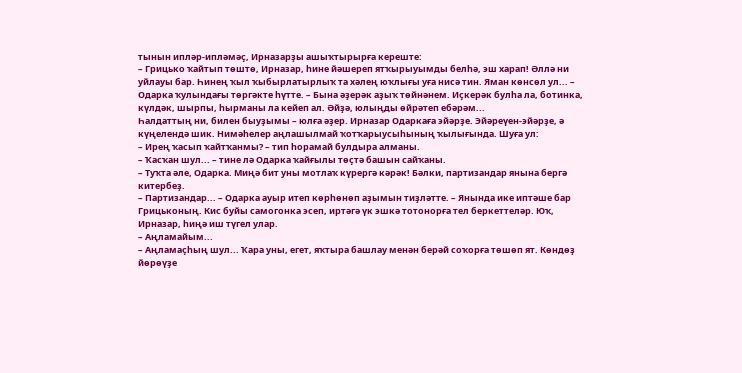тынын ипләр-ипләмәҫ, Ирназарҙы ашыҡтырырға кереште:
– Грицько ҡайтып төштө, Ирназар, һине йәшереп ятҡырыуымды белһә, эш харап! Әллә ни уйлауы бар. Һинең ҡыл ҡыбырлатырлыҡ та хәлең юҡлығы уға нисә тин. Яман көнсөл ул... – Одарка ҡулындағы төргәкте һүтте. – Бына әҙерәк аҙыҡ төйнәнем. Иҫкерәк булһа ла, ботинка, күлдәк, шырпы, һырманы ла кейеп ал. Әйҙә, юлыңды өйрәтеп ебәрәм...
Һалдаттың ни, билен быуҙымы – юлға әҙер. Ирназар Одаркаға эйәрҙе. Эйәреүен-эйәрҙе, ә күңелендә шик. Нимәһелер аңлашылмай ҡотҡарыусыһының ҡылығында. Шуға ул:
– Ирең ҡасып ҡайтҡанмы? – тип һорамай булдыра алманы.
– Ҡасҡан шул... – тине лә Одарка ҡайғылы төҫтә башын сайҡаны.
– Туҡта әле, Одарка. Миңә бит уны мотлаҡ күрергә кәрәк! Бәлки, партизандар янына бергә китербеҙ.
– Партизандар... – Одарка ауыр итеп көрһөнөп аҙымын тиҙләтте. – Янында ике иптәше бар Грицьконың. Кис буйы самогонка эсеп, иртәгә үк эшкә тотонорға тел беркеттеләр. Юҡ, Ирназар, һиңә иш түгел улар.
– Аңламайым...
– Аңламаҫһың шул... Ҡара уны, егет, яҡтыра башлау менән берәй соҡорға төшөп ят. Көндөҙ йөрөүҙе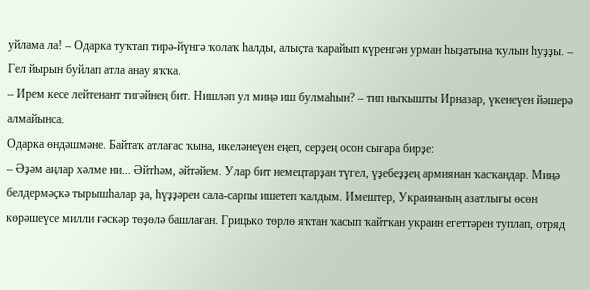уйлама ла! – Одарка туҡтап тирә-йүнгә ҡолаҡ һалды, алыҫта ҡарайып күренгән урман һыҙатына ҡулын һуҙҙы. – Гел йырын буйлап атла анау яҡҡа.
– Ирем кесе лейтенант тигәйнең бит. Нишләп ул миңә иш булмаһын? – тип ныҡышты Ирназар, үкенеүен йәшерә алмайынса.
Одарка өндәшмәне. Байтаҡ атлағас ҡына, икеләнеүен еңеп, серҙең осон сығара бирҙе:
– Әҙәм аңлар хәлме ни... Әйтһәм, әйтәйем. Улар бит немецтарҙан түгел, үҙебеҙҙең армиянан ҡасҡандар. Миңә белдермәҫкә тырышһалар ҙа, һүҙҙәрен сала-сарпы ишетеп ҡалдым. Имештер, Украинаның азатлығы өсөн көрәшеүсе милли ғәскәр төҙөлә башлаған. Грицько төрлө яҡтан ҡасып ҡайтҡан украин егеттәрен туплап, отряд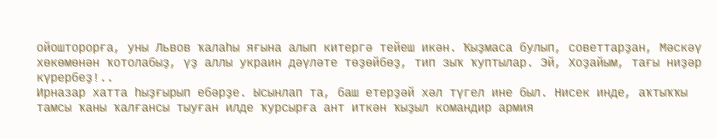ойошторорға, уны Львов ҡалаһы яғына алып китергә тейеш икән. Ҡыҙмаса булып, советтарҙан, Мәскәү хөкөмөнән ҡотолабыҙ, үҙ аллы украин дәүләте төҙөйбөҙ, тип зыҡ ҡуптылар. Эй, Хоҙайым, тағы ниҙәр күрербеҙ!..
Ирназар хатта һыҙғырып ебәрҙе. Ысынлап та, баш етерҙәй хәл түгел ине был. Нисек инде, аҡтыҡҡы тамсы ҡаны ҡалғансы тыуған илде ҡурсырға ант иткән ҡыҙыл командир армия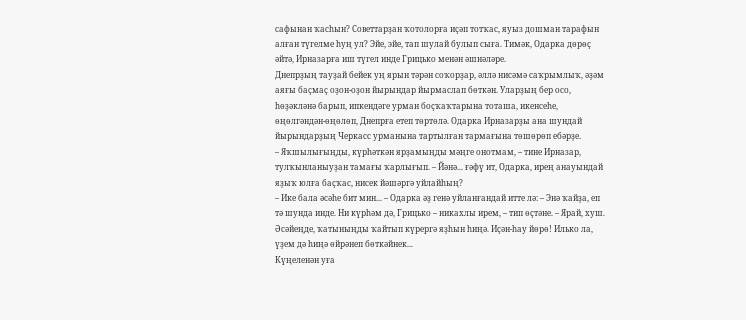сафынан ҡасһын? Советтарҙан ҡотолорға иҫәп тотҡас, яуыз дошман тарафын алған түгелме һуң ул? Эйе, эйе, тап шулай булып сыға. Тимәк, Одарка дөрөҫ әйтә, Ирназарға иш түгел инде Грицько менән әшнәләре.
Днепрҙың тауҙай бейек уң ярын тәрән соҡорҙар, әллә нисәмә саҡрымлыҡ, әҙәм аяғы баҫмаҫ оҙон-оҙон йырындар йырмаслап бөткән. Уларҙың бер осо, һөҙәкләнә барып, ипкендәге урман боҫҡаҡтарына тоташа, икенсеһе, өңөлгәндән-өңөлөп, Днепрға етеп төртөлә. Одарка Ирназарҙы ана шундай йырындарҙың Черкасс урманына тартылған тармағына төшөрөп ебәрҙе.
– Яҡшылығыңды, күрһәткән ярҙамыңды мәңге онотмам, – тине Ирназар, тулҡынланыуҙан тамағы ҡарлығып. – Йәнә... ғәфү ит, Одарка, ирең анауындай яҙыҡ юлға баҫҡас, нисек йәшәргә уйлайһың?
– Ике бала әсәһе бит мин... – Одарка әҙ генә уйланғандай итте лә: – Энә ҡайҙа, еп тә шунда инде. Ни күрһәм дә, Грицько – никахлы ирем, – тип өҫтәне. – Ярай, хуш. Әсәйеңде, ҡатыныңды ҡайтып күрергә яҙһын һиңә. Иҫән-һау йөрө! Илько ла, үҙем дә һиңә өйрәнеп бөткәйнек...
Күңеленән уға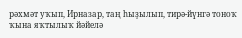рәхмәт уҡып, Ирназар, таң һыҙылып, тирә-йүнгә тоноҡ ҡына яҡтылыҡ йәйелә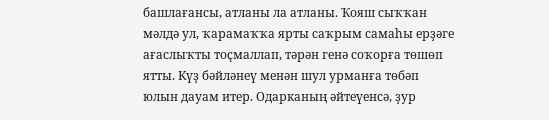башлағансы, атланы ла атланы. Ҡояш сыҡҡан мәлдә ул, ҡарамаҡҡа ярты саҡрым самаһы ерҙәге ағаслыҡты тоҫмаллап, тәрән генә соҡорға төшөп ятты. Күҙ бәйләнеү менән шул урманға төбәп юлын дауам итер. Одарканың әйтеүенсә, ҙур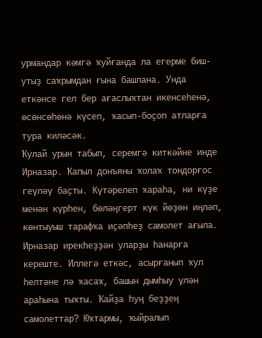урмандар кәмгә ҡуйғанда ла егерме биш-утыҙ саҡрымдан ғына башлана. Унда еткәнсе гел бер ағаслыҡтан икенсеһенә, өсөнсөһөнә күсеп, ҡасып-боҫоп атларға тура киләсәк.
Ҡулай урын табып, серемгә киткәйне инде Ирназар. Ҡапыл донъяны ҡолаҡ тондорғос геүләү баҫты. Күтәрелеп ҡараһа, ни күҙе менән күрһен, бөләңгерт күк йөҙөн иңләп, көнтыуыш тарафҡа иҫәпһеҙ самолет ағыла. Ирназар ирекһеҙҙән уларҙы һанарға кереште. Иллегә еткәс, асырғанып ҡул һелтәне лә ҡасаҡ, башын дымһыу үлән араһына тыҡты. Ҡайҙа һуң беҙҙең самолеттар? Юҡтармы, ҡыйралып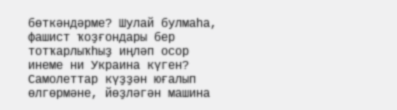бөткәндәрме? Шулай булмаһа, фашист ҡоҙғондары бер тотҡарлыҡһыҙ иңләп осор инеме ни Украина күген?
Самолеттар күҙҙән юғалып өлгөрмәне, йөҙләгән машина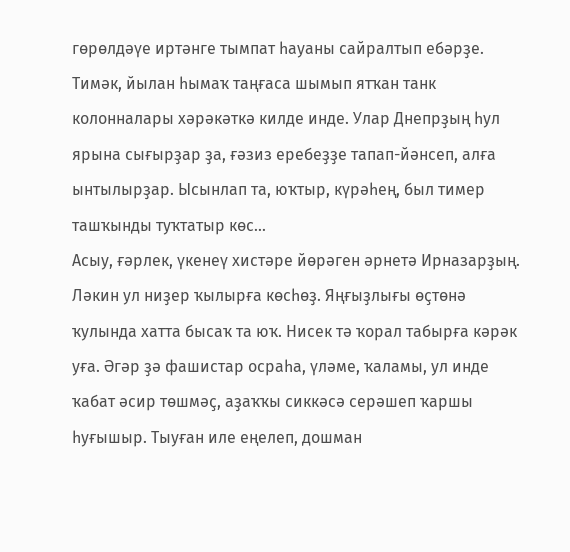гөрөлдәүе иртәнге тымпат һауаны сайралтып ебәрҙе. Тимәк, йылан һымаҡ таңғаса шымып ятҡан танк колонналары хәрәкәткә килде инде. Улар Днепрҙың һул ярына сығырҙар ҙа, ғәзиз еребеҙҙе тапап-йәнсеп, алға ынтылырҙар. Ысынлап та, юҡтыр, күрәһең, был тимер ташҡынды туҡтатыр көс...
Асыу, ғәрлек, үкенеү хистәре йөрәген әрнетә Ирназарҙың. Ләкин ул ниҙер ҡылырға көсһөҙ. Яңғыҙлығы өҫтөнә ҡулында хатта бысаҡ та юҡ. Нисек тә ҡорал табырға кәрәк уға. Әгәр ҙә фашистар осраһа, үләме, ҡаламы, ул инде ҡабат әсир төшмәҫ, аҙаҡҡы сиккәсә серәшеп ҡаршы һуғышыр. Тыуған иле еңелеп, дошман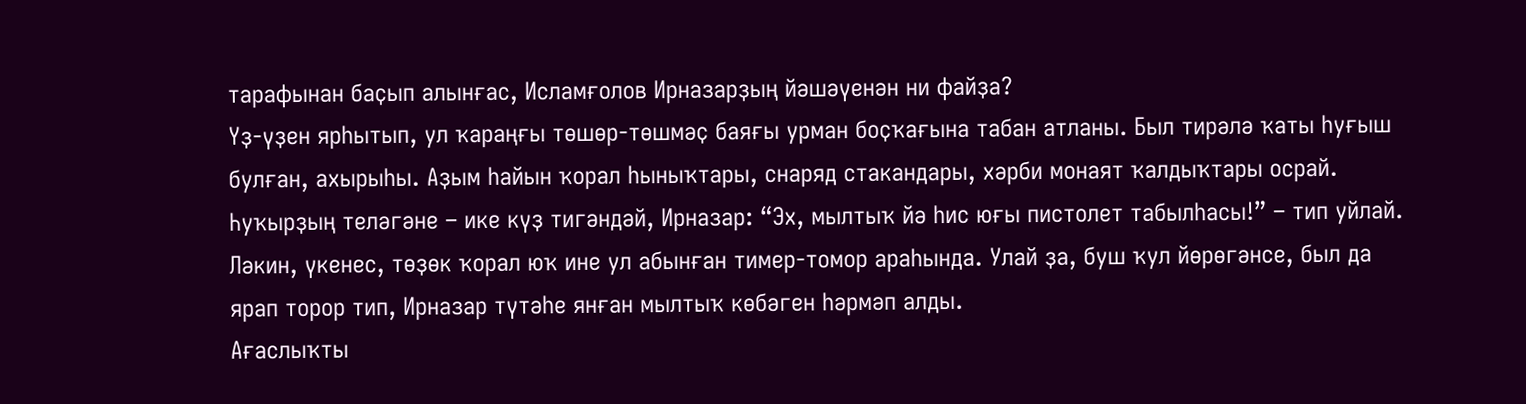тарафынан баҫып алынғас, Исламғолов Ирназарҙың йәшәүенән ни файҙа?
Үҙ-үҙен ярһытып, ул ҡараңғы төшөр-төшмәҫ баяғы урман боҫҡағына табан атланы. Был тирәлә ҡаты һуғыш булған, ахырыһы. Аҙым һайын ҡорал һыныҡтары, снаряд стакандары, хәрби монаят ҡалдыҡтары осрай. Һуҡырҙың теләгәне – ике күҙ тигәндәй, Ирназар: “Эх, мылтыҡ йә һис юғы пистолет табылһасы!” – тип уйлай. Ләкин, үкенес, төҙөк ҡорал юҡ ине ул абынған тимер-томор араһында. Улай ҙа, буш ҡул йөрөгәнсе, был да ярап торор тип, Ирназар түтәһе янған мылтыҡ көбәген һәрмәп алды.
Ағаслыҡты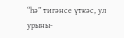“һә” тигәнсе үткәс, ул урыны-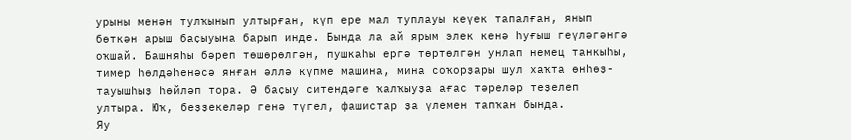урыны менән тулҡынып ултырған, күп ере мал туплауы кеүек тапалған, янып бөткән арыш баҫыуына барып инде. Бында ла ай ярым элек кенә һуғыш геүләгәнгә оҡшай. Башняһы бәреп төшөрөлгән, пушкаһы ергә төртөлгән унлап немец танкыһы, тимер һөлдәһенәсә янған әллә күпме машина, мина соҡорҙары шул хаҡта өнһөҙ-тауышһыҙ һөйләп тора. Ә баҫыу ситендәге ҡалҡыуҙа ағас тәреләр теҙелеп ултыра. Юҡ, беҙҙекеләр генә түгел, фашистар ҙа үлемен тапҡан бында.
Яу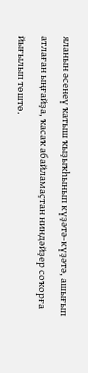яланын әсенеү ҡатыш ҡыҙыҡһынып күҙәтә-күҙәтә, ашығып атлаған ыңғайҙа, ҡасаҡ абайламаҫтан ниндәйҙер соҡорға йығылып төштө.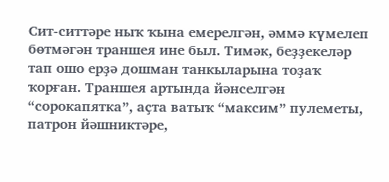Сит-ситтәре ныҡ ҡына емерелгән, әммә күмелеп бөтмәгән траншея ине был. Тимәк, беҙҙекеләр тап ошо ерҙә дошман танкыларына тоҙаҡ ҡорған. Траншея артында йәнселгән “сорокапятка”, аҫта ватыҡ “максим” пулеметы, патрон йәшниктәре,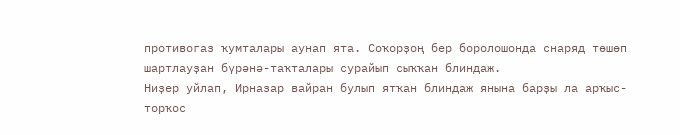противогаз ҡумталары аунап ята. Соҡорҙоң бер боролошонда снаряд төшөп шартлауҙан бүрәнә-таҡталары сурайып сыҡҡан блиндаж.
Ниҙер уйлап, Ирназар вайран булып ятҡан блиндаж янына барҙы ла арҡыс-торҡос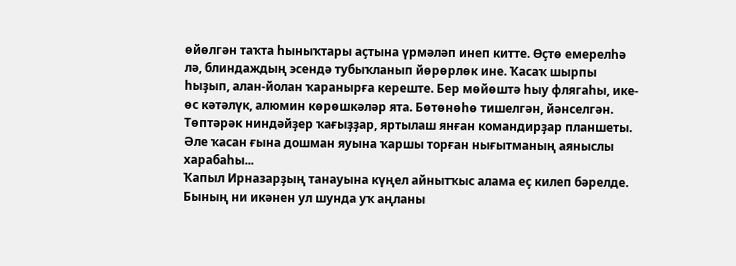өйөлгән таҡта һыныҡтары аҫтына үрмәләп инеп китте. Өҫтө емерелһә лә, блиндаждың эсендә тубыҡланып йөрөрлөк ине. Ҡасаҡ шырпы һыҙып, алан-йолан ҡаранырға кереште. Бер мөйөштә һыу флягаһы, ике-өс кәтәлүк, алюмин көрөшкәләр ята. Бөтөнөһө тишелгән, йәнселгән. Төптәрәк ниндәйҙер ҡағыҙҙар, яртылаш янған командирҙар планшеты. Әле ҡасан ғына дошман яуына ҡаршы торған нығытманың аяныслы харабаһы...
Ҡапыл Ирназарҙың танауына күңел айнытҡыс алама еҫ килеп бәрелде. Бының ни икәнен ул шунда уҡ аңланы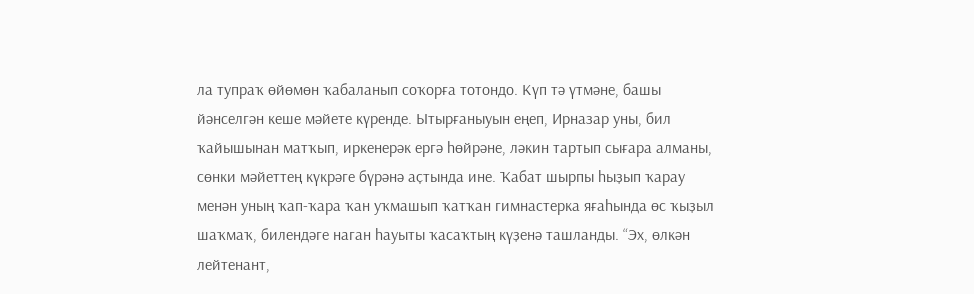ла тупраҡ өйөмөн ҡабаланып соҡорға тотондо. Күп тә үтмәне, башы йәнселгән кеше мәйете күренде. Ытырғаныуын еңеп, Ирназар уны, бил ҡайышынан матҡып, иркенерәк ергә һөйрәне, ләкин тартып сығара алманы, сөнки мәйеттең күкрәге бүрәнә аҫтында ине. Ҡабат шырпы һыҙып ҡарау менән уның ҡап-ҡара ҡан уҡмашып ҡатҡан гимнастерка яғаһында өс ҡыҙыл шаҡмаҡ, билендәге наган һауыты ҡасаҡтың күҙенә ташланды. “Эх, өлкән лейтенант,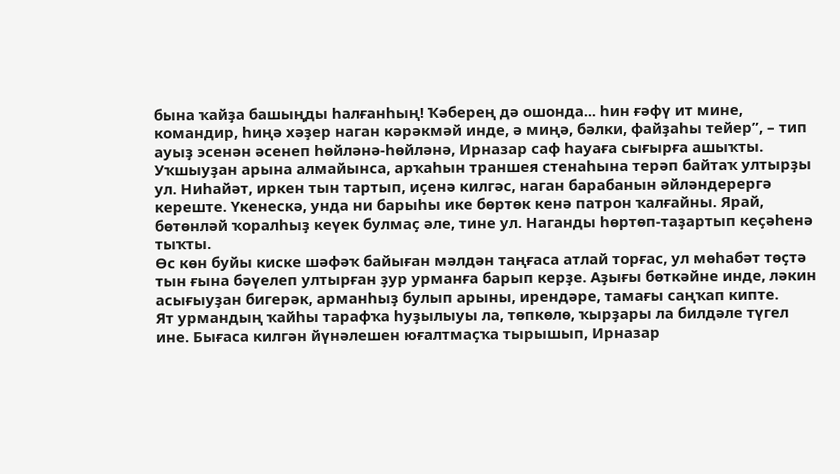бына ҡайҙа башыңды һалғанһың! Ҡәберең дә ошонда... һин ғәфү ит мине, командир, һиңә хәҙер наган кәрәкмәй инде, ә миңә, бәлки, файҙаһы тейер”, – тип ауыҙ эсенән әсенеп һөйләнә-һөйләнә, Ирназар саф һауаға сығырға ашыҡты.
Уҡшыуҙан арына алмайынса, арҡаһын траншея стенаһына терәп байтаҡ ултырҙы ул. Ниһайәт, иркен тын тартып, иҫенә килгәс, наган барабанын әйләндерергә кереште. Үкенескә, унда ни барыһы ике бөртөк кенә патрон ҡалғайны. Ярай, бөтөнләй ҡоралһыҙ кеүек булмаҫ әле, тине ул. Наганды һөртөп-таҙартып кеҫәһенә тыҡты.
Өс көн буйы киске шәфәҡ байыған мәлдән таңғаса атлай торғас, ул мөһабәт төҫтә тын ғына бәүелеп ултырған ҙур урманға барып керҙе. Аҙығы бөткәйне инде, ләкин асығыуҙан бигерәк, арманһыҙ булып арыны, ирендәре, тамағы саңҡап кипте.
Ят урмандың ҡайһы тарафҡа һуҙылыуы ла, төпкөлө, ҡырҙары ла билдәле түгел ине. Бығаса килгән йүнәлешен юғалтмаҫҡа тырышып, Ирназар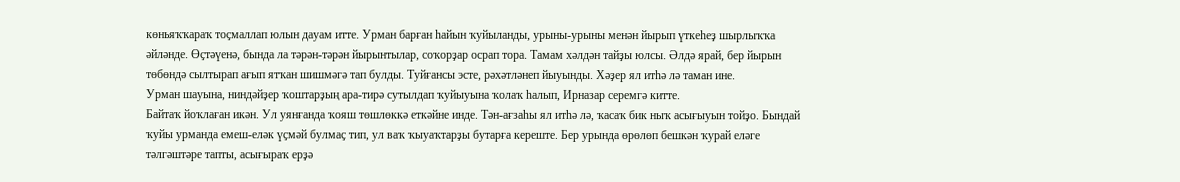көньяҡҡараҡ тоҫмаллап юлын дауам итте. Урман барған һайын ҡуйыланды, урыны-урыны менән йырып үткеһеҙ шырлыҡҡа әйләнде. Өҫтәүенә, бында ла тәрән-тәрән йырынтылар, соҡорҙар осрап тора. Тамам хәлдән тайҙы юлсы. Әлдә ярай, бер йырын төбөндә сылтырап ағып ятҡан шишмәгә тап булды. Туйғансы эсте, рәхәтләнеп йыуынды. Хәҙер ял итһә лә таман ине.
Урман шауына, ниндәйҙер ҡоштарҙың ара-тирә сутылдап ҡуйыуына ҡолаҡ һалып, Ирназар серемгә китте.
Байтаҡ йоҡлаған икән. Ул уянғанда ҡояш төшлөккә еткәйне инде. Тән-ағзаһы ял итһә лә, ҡасаҡ бик ныҡ асығыуын тойҙо. Бындай ҡуйы урманда емеш-еләк үҫмәй булмаҫ тип, ул ваҡ ҡыуаҡтарҙы бутарға кереште. Бер урында өрөлөп бешкән ҡурай еләге тәлгәштәре тапты, асығыраҡ ерҙә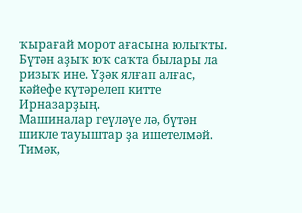ҡырағай морот ағасына юлыҡты. Бүтән аҙыҡ юҡ саҡта былары ла ризыҡ ине. Үҙәк ялғап алғас, кәйефе күтәрелеп китте Ирназарҙың.
Машиналар геүләүе лә, бүтән шикле тауыштар ҙа ишетелмәй. Тимәк,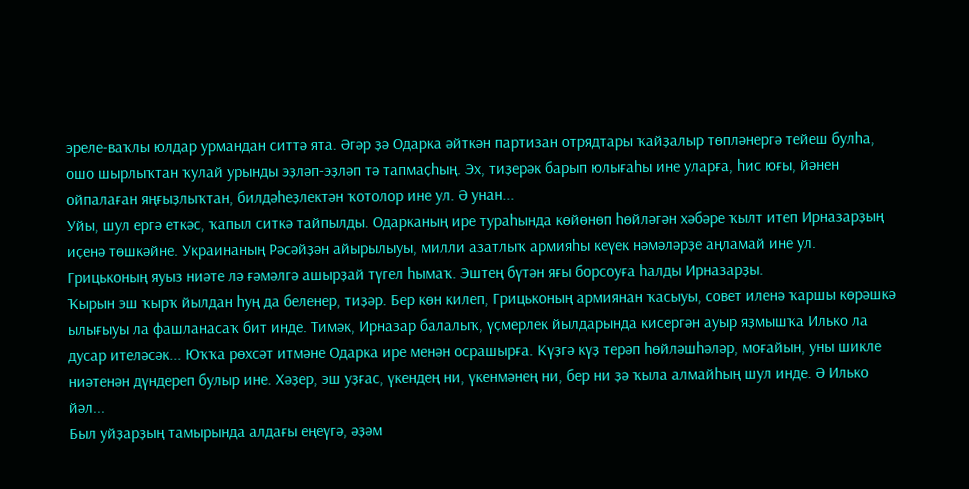эреле-ваҡлы юлдар урмандан ситтә ята. Әгәр ҙә Одарка әйткән партизан отрядтары ҡайҙалыр төпләнергә тейеш булһа, ошо шырлыҡтан ҡулай урынды эҙләп-эҙләп тә тапмаҫһың. Эх, тиҙерәк барып юлығаһы ине уларға, һис юғы, йәнен ойпалаған яңғыҙлыҡтан, билдәһеҙлектән ҡотолор ине ул. Ә унан...
Уйы, шул ергә еткәс, ҡапыл ситкә тайпылды. Одарканың ире тураһында көйөнөп һөйләгән хәбәре ҡылт итеп Ирназарҙың иҫенә төшкәйне. Украинаның Рәсәйҙән айырылыуы, милли азатлыҡ армияһы кеүек нәмәләрҙе аңламай ине ул. Грицьконың яуыз ниәте лә ғәмәлгә ашырҙай түгел һымаҡ. Эштең бүтән яғы борсоуға һалды Ирназарҙы.
Ҡырын эш ҡырҡ йылдан һуң да беленер, тиҙәр. Бер көн килеп, Грицьконың армиянан ҡасыуы, совет иленә ҡаршы көрәшкә ылығыуы ла фашланасаҡ бит инде. Тимәк, Ирназар балалыҡ, үҫмерлек йылдарында кисергән ауыр яҙмышҡа Илько ла дусар ителәсәк... Юҡҡа рөхсәт итмәне Одарка ире менән осрашырға. Күҙгә күҙ терәп һөйләшһәләр, моғайын, уны шикле ниәтенән дүндереп булыр ине. Хәҙер, эш уҙғас, үкендең ни, үкенмәнең ни, бер ни ҙә ҡыла алмайһың шул инде. Ә Илько йәл...
Был уйҙарҙың тамырында алдағы еңеүгә, әҙәм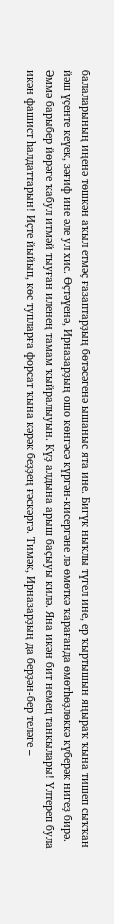балаларының иңенә төшкән аҡыл етмәҫ ғазаптарҙың бөтәсәгенә ышаныс ята ине. Бигүк ныҡлы түгел ине, ер ҡыртышын яңыраҡ ҡына тишеп сыҡҡан йәш үҫенте кеүек, зәғиф ине әле ул хис. Өҫтәүенә, Ирназарҙың ошо көнгәсә күргән-кисергәне лә өмөткә ҡарағанда өмөтһөҙлөккә күберәк нигеҙ бирә. Әммә барыбер йөрәге ҡабул итмәй тыуған иленең тамам ҡыйралыуын. Күҙ алдына арыш баҫыуы килә. Яна икән бит немец танкылары! Үлтереп була икән фашист һалдаттарын! Иҫте йыйып, көс тупларға форсат ҡына кәрәк беҙҙең ғәскәргә. Тимәк, Ирназарҙың да берҙән-бер теләге –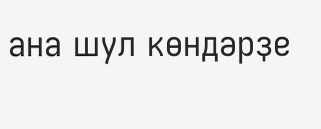ана шул көндәрҙе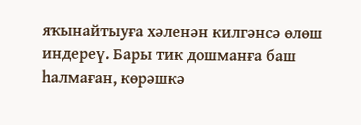яҡынайтыуға хәленән килгәнсә өлөш индереү. Бары тик дошманға баш һалмаған, көрәшкә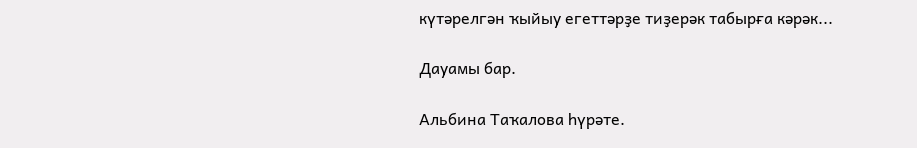күтәрелгән ҡыйыу егеттәрҙе тиҙерәк табырға кәрәк...

Дауамы бар.

Альбина Таҡалова һүрәте.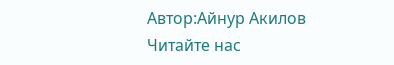Автор:Айнур Акилов
Читайте нас